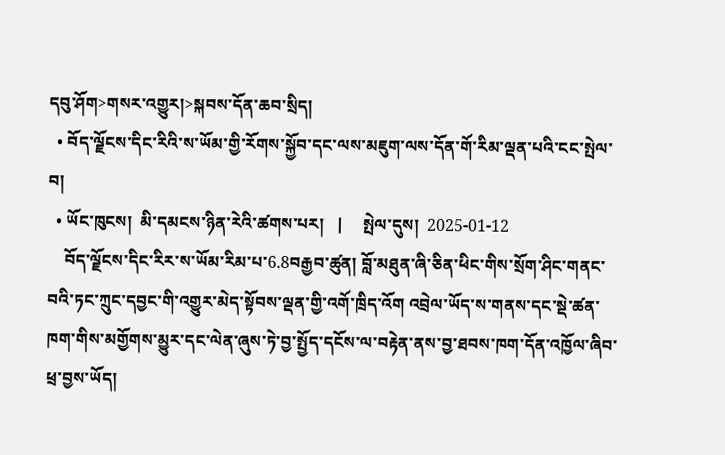དབུ་ཤོག>གསར་འགྱུར།>སྐབས་དོན་ཆབ་སྲིད།
  • བོད་ལྗོངས་དིང་རིའི་ས་ཡོམ་གྱི་རོགས་སྐྱོབ་དང་ལས་མཇུག་ལས་དོན་གོ་རིམ་ལྡན་པའི་ངང་སྤེལ་བ།
  • ཡོང་ཁུངས།  མི་དམངས་ཉིན་རེའི་ཚགས་པར།   |     སྤེལ་དུས།  2025-01-12
    བོད་ལྗོངས་དིང་རིར་ས་ཡོམ་རིམ་པ་6.8བརྒྱབ་ཚུན། བློ་མཐུན་ཞི་ཅིན་ཕིང་གིས་སྲོག་ཤིང་གནང་བའི་ཏང་ཀྲུང་དབྱང་གི་འགྱུར་མེད་སྟོབས་ལྡན་གྱི་འགོ་ཁྲིད་འོག འབྲེལ་ཡོད་ས་གནས་དང་སྡེ་ཚན་ཁག་གིས་མགྱོགས་མྱུར་དང་ལེན་ཞུས་ཏེ་བྱ་སྤྱོད་དངོས་ལ་བརྟེན་ནས་བྱ་ཐབས་ཁག་དོན་འཁྱོལ་ཞིབ་ཕྲ་བྱས་ཡོད།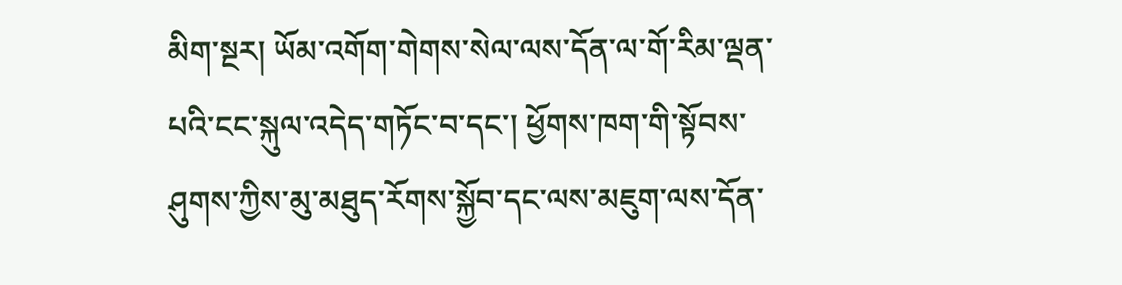མིག་སྔར། ཡོམ་འགོག་གེགས་སེལ་ལས་དོན་ལ་གོ་རིམ་ལྡན་པའི་ངང་སྐུལ་འདེད་གཏོང་བ་དང་། ཕྱོགས་ཁག་གི་སྟོབས་ཤུགས་ཀྱིས་མུ་མཐུད་རོགས་སྐྱོབ་དང་ལས་མཇུག་ལས་དོན་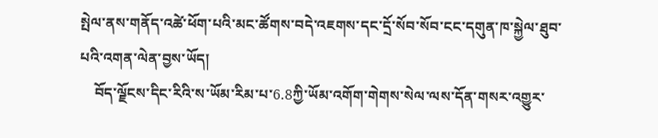སྤེལ་ནས་གནོད་འཚེ་ཕོག་པའི་མང་ཚོགས་བདེ་འཇགས་དང་དྲོ་སོབ་སོབ་ངང་དགུན་ཁ་སྐྱེལ་ཐུབ་པའི་འགན་ལེན་བྱས་ཡོད།
    བོད་ལྗོངས་དིང་རིའི་ས་ཡོམ་རིམ་པ་6.8ཀྱི་ཡོམ་འགོག་གེགས་སེལ་ལས་དོན་གསར་འགྱུར་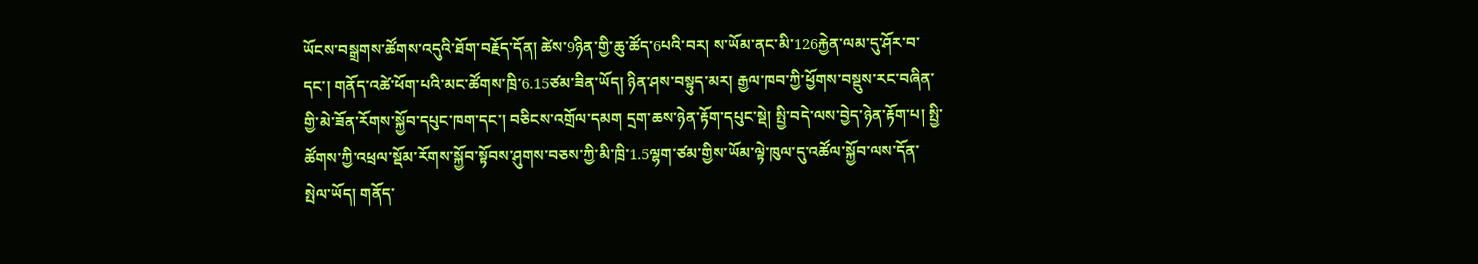ཡོངས་བསྒྲགས་ཚོགས་འདུའི་ཐོག་བརྗོད་དོན། ཚེས་9ཉིན་གྱི་ཆུ་ཚོད་6པའི་བར། ས་ཡོམ་ནང་མི་126རྐྱེན་ལམ་དུ་ཤོར་བ་དང་། གནོད་འཚེ་ཕོག་པའི་མང་ཚོགས་ཁྲི་6.15ཙམ་ཟིན་ཡོད། ཉིན་ཤས་བསྟུད་མར། རྒྱལ་ཁབ་ཀྱི་ཕྱོགས་བསྡུས་རང་བཞིན་གྱི་མེ་ཟོན་རོགས་སྐྱོབ་དཔུང་ཁག་དང་། བཅིངས་འགྲོལ་དམག དྲག་ཆས་ཉེན་རྟོག་དཔུང་སྡེ། སྤྱི་བདེ་ལས་བྱེད་ཉེན་རྟོག་པ། སྤྱི་ཚོགས་ཀྱི་འཕྲལ་སྡོམ་རོགས་སྐྱོབ་སྟོབས་ཤུགས་བཅས་ཀྱི་མི་ཁྲི་1.5ལྷག་ཙམ་གྱིས་ཡོམ་ལྟེ་ཁུལ་དུ་འཚོལ་སྐྱོབ་ལས་དོན་སྤེལ་ཡོད། གནོད་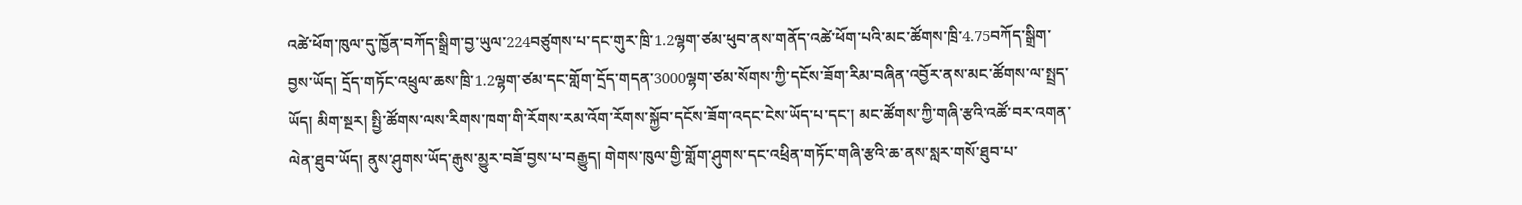འཚེ་ཕོག་ཁུལ་དུ་ཁྱོན་བཀོད་སྒྲིག་བྱ་ཡུལ་224བཙུགས་པ་དང་གུར་ཁྲི་1.2ལྷག་ཙམ་ཕུབ་ནས་གནོད་འཚེ་ཕོག་པའི་མང་ཚོགས་ཁྲི་4.75བཀོད་སྒྲིག་བྱས་ཡོད། དྲོད་གཏོང་འཕྲུལ་ཆས་ཁྲི་1.2ལྷག་ཙམ་དང་གློག་དྲོད་གདན་3000ལྷག་ཙམ་སོགས་ཀྱི་དངོས་ཟོག་རིམ་བཞིན་འབྱོར་ནས་མང་ཚོགས་ལ་སྤྲད་ཡོད། མིག་སྔར། སྤྱི་ཚོགས་ལས་རིགས་ཁག་གི་རོགས་རམ་འོག་རོགས་སྐྱོབ་དངོས་ཟོག་འདང་ངེས་ཡོད་པ་དང་། མང་ཚོགས་ཀྱི་གཞི་རྩའི་འཚོ་བར་འགན་ལེན་ཐུབ་ཡོད། ནུས་ཤུགས་ཡོད་རྒུས་མྱུར་བཟོ་བྱས་པ་བརྒྱུད། གེགས་ཁུལ་གྱི་གློག་ཤུགས་དང་འཕྲིན་གཏོང་གཞི་རྩའི་ཆ་ནས་སླར་གསོ་ཐུབ་པ་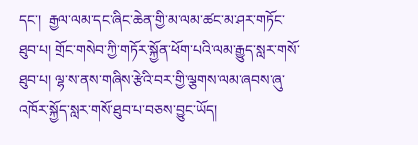དང་།  རྒྱལ་ལམ་དང་ཞིང་ཆེན་གྱི་མ་ལམ་ཚང་མ་ཤར་གཏོང་ཐུབ་པ། གྲོང་གསེབ་ཀྱི་གཏོར་སྐྱོན་ཕོག་པའི་ལམ་རྒྱུད་སླར་གསོ་ཐུབ་པ། ལྷ་ས་ནས་གཞིས་རྩེའི་བར་གྱི་ལྕགས་ལམ་ཞབས་ཞུ་འཁོར་སྐྱོད་སླར་གསོ་ཐུབ་པ་བཅས་བྱུང་ཡོད།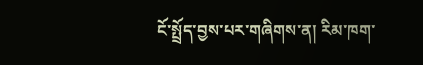ངོ་སྤྲོད་བྱས་པར་གཞིགས་ན། རིམ་ཁག་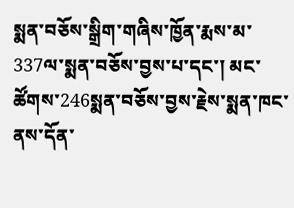སྨན་བཅོས་སྒྲིག་གཞིས་ཁྱོན་རྨས་མ་337ལ་སྨན་བཅོས་བྱས་པ་དང་། མང་ཚོགས་246སྨན་བཅོས་བྱས་རྗེས་སྨན་ཁང་ནས་དོན་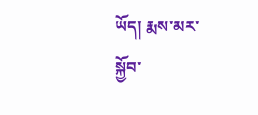ཡོད། རྨས་མར་སྐྱོབ་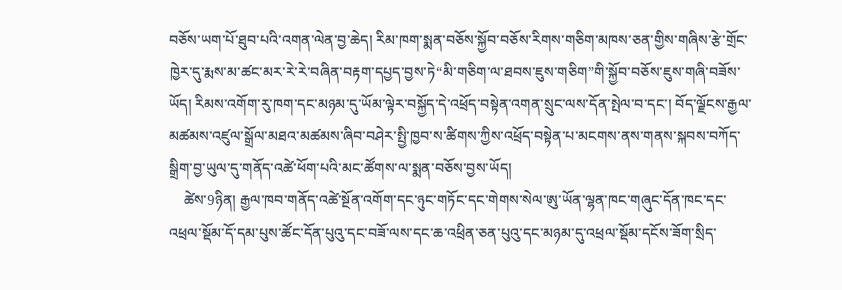བཅོས་ཡག་པོ་ཐུབ་པའི་འགན་ལེན་བྱ་ཆེད། རིམ་ཁག་སྨན་བཅོས་སྐྱོབ་བཅོས་རིགས་གཅིག་མཁས་ཅན་གྱིས་གཞིས་རྩེ་གྲོང་ཁྱེར་དུ་རྨས་མ་ཚང་མར་རེ་རེ་བཞིན་བརྟག་དཔྱད་བྱས་ཏེ“མི་གཅིག་ལ་ཐབས་ཇུས་གཅིག”གི་སྐྱོབ་བཅོས་ཇུས་གཞི་བཟོས་ཡོད། རིམས་འགོག་རུ་ཁག་དང་མཉམ་དུ་ཡོམ་ལྟེར་བསྐྱོད་དེ་འཕྲོད་བསྟེན་འགན་སྲུང་ལས་དོན་སྤེལ་བ་དང་། བོད་ལྗོངས་རྒྱལ་མཚམས་འཛུལ་སྒྲོལ་མཐའ་མཚམས་ཞིབ་བཤེར་སྤྱི་ཁྱབ་ས་ཚིགས་ཀྱིས་འཕྲོད་བསྟེན་པ་མངགས་ནས་གནས་སྐབས་བཀོད་སྒྲིག་བྱ་ཡུལ་དུ་གནོད་འཚེ་ཕོག་པའི་མང་ཚོགས་ལ་སྨན་བཅོས་བྱས་ཡོད།
    ཚེས་9ཉིན། རྒྱལ་ཁབ་གནོད་འཚེ་སྔོན་འགོག་དང་ཉུང་གཏོང་དང་གེགས་སེལ་ཨུ་ཡོན་ལྷན་ཁང་གཞུང་དོན་ཁང་དང་འཕྲལ་སྡོམ་དོ་དམ་པུས་ཚོང་དོན་པུའུ་དང་བཟོ་ལས་དང་ཆ་འཕྲིན་ཅན་པུའུ་དང་མཉམ་དུ་འཕྲལ་སྡོམ་དངོས་ཟོག་སྲིད་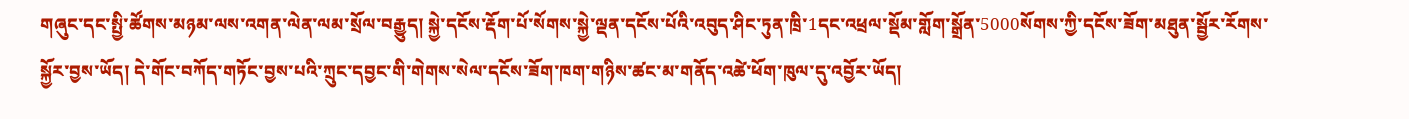གཞུང་དང་སྤྱི་ཚོགས་མཉམ་ལས་འགན་ལེན་ལམ་སྲོལ་བརྒྱུད། སྐྱེ་དངོས་རྡོག་པོ་སོགས་སྐྱེ་ལྡན་དངོས་པོའི་འབུད་ཤིང་ཏུན་ཁྲི་1དང་འཕྲལ་སྡོམ་གློག་སྒྲོན་5000སོགས་ཀྱི་དངོས་ཟོག་མཐུན་སྦྱོར་རོགས་སྐྱོར་བྱས་ཡོད། དེ་གོང་བཀོད་གཏོང་བྱས་པའི་ཀྲུང་དབྱང་གི་གེགས་སེལ་དངོས་ཟོག་ཁག་གཉིས་ཚང་མ་གནོད་འཚེ་ཕོག་ཁུལ་དུ་འབྱོར་ཡོད།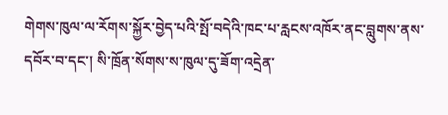གེགས་ཁུལ་ལ་རོགས་སྐྱོར་བྱེད་པའི་སྤོ་བདེའི་ཁང་པ་རླངས་འཁོར་ནང་བླུགས་ནས་དབོར་བ་དང་། སི་ཁྲོན་སོགས་ས་ཁུལ་དུ་ཟོག་འདྲེན་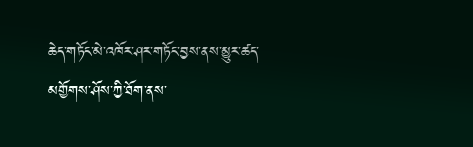ཆེད་གཏོང་མེ་འཁོར་ཤར་གཏོང་བྱས་ནས་མྱུར་ཚད་མགྱོགས་ཤོས་ཀྱི་ཐོག་ནས་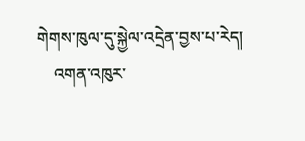གེགས་ཁུལ་དུ་སྐྱེལ་འདྲེན་བྱས་པ་རེད།
    འགན་འཁུར་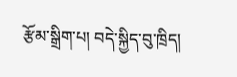རྩོམ་སྒྲིག་པ། བདེ་སྐྱིད་བུ་ཁྲིད།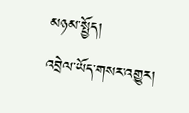མཉམ་སྤྱོད།
འབྲེལ་ཡོད་གསར་འགྱུར།